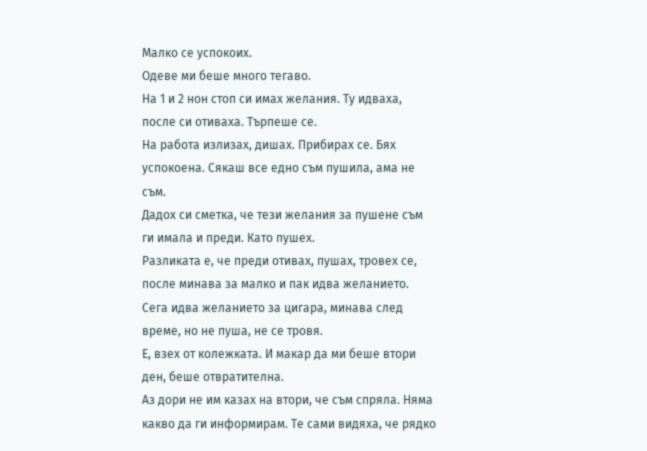Малко се успокоих.
Одеве ми беше много тегаво.
На 1 и 2 нон стоп си имах желания. Ту идваха, после си отиваха. Търпеше се.
На работа излизах, дишах. Прибирах се. Бях успокоена. Сякаш все едно съм пушила, ама не съм.
Дадох си сметка, че тези желания за пушене съм ги имала и преди. Като пушех.
Разликата е, че преди отивах, пушах, тровех се, после минава за малко и пак идва желанието.
Сега идва желанието за цигара, минава след време, но не пуша, не се тровя.
Е, взех от колежката. И макар да ми беше втори ден, беше отвратителна.
Аз дори не им казах на втори, че съм спряла. Няма какво да ги информирам. Те сами видяха, че рядко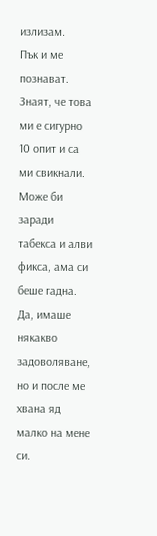излизам.
Пък и ме познават. Знаят, че това ми е сигурно 10 опит и са ми свикнали.
Може би заради табекса и алви фикса, ама си беше гадна.
Да, имаше някакво задоволяване, но и после ме хвана яд малко на мене си.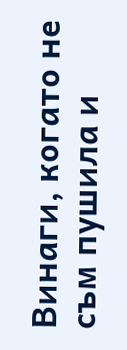Винаги, когато не съм пушила и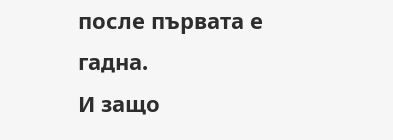после първата е гадна.
И защо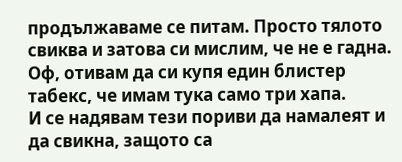продължаваме се питам. Просто тялото свиква и затова си мислим, че не е гадна.
Оф, отивам да си купя един блистер табекс, че имам тука само три хапа.
И се надявам тези пориви да намалеят и да свикна, защото са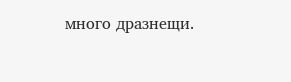много дразнещи.